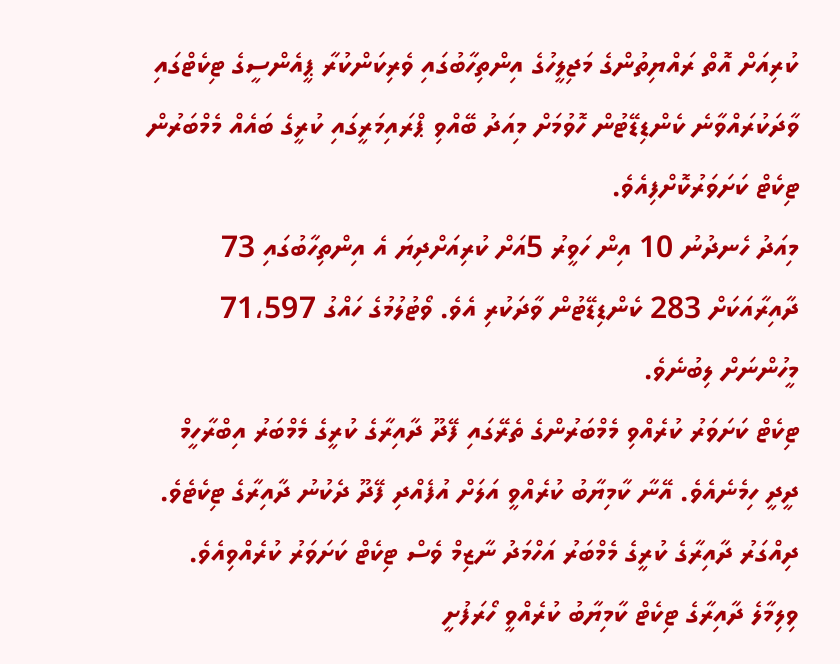ކުރިއަށް އޮތް ރައްޔިތުންގެ މަޖިލީހުގެ އިންތިހާބުގައި ވެރިކަންކުރާ ޕީއެންސީގެ ޓިކެޓްގައި ވާދަކުރައްވާނެ ކެންޑިޑޭޓުން ހޮވުމަށް މިއަދު ބޭއްވި ޕްރައިމަރީގައި ކުރީގެ ބައެއް މެމްބަރުން ޓިކެޓް ކަށަވަރުކޮށްފިއެވެ.
މިއަދު ހެނދުނު 10 އިން ހަވީރު 5އަށް ކުރިއަށްދިޔަ އެ އިންތިހާބުގައި 73 ދާއިރާއަކަށް 283 ކެންޑިޑޭޓުން ވާދަކުރި އެވެ. ވޯޓުލުމުގެ ހައްގު 71،597 މީހުންނަށް ލިބުނެވެ.
ޓިކެޓް ކަށަވަރު ކުރެއްވި މެމްބަރުންގެ ތެރޭގައި ފޭދޫ ދާއިރާގެ ކުރީގެ މެމްބަރު އިބްރާހީމް ދީދީ ހިމެނެއެވެ. އޭނާ ކާމިޔާބު ކުރެއްވީ އަލަށް އުފެއްދި ފޭދޫ ދެކުނު ދާއިރާގެ ޓިކެޓެވެ. ދިއްގަރު ދާއިރާގެ ކުރީގެ މެމްބަރު އަހްމަދު ނާޒިމް ވެސް ޓިކެޓް ކަށަވަރު ކުރެއްވިއެވެ. ވިލިމާލެ ދާއިރާގެ ޓިކެޓް ކާމިޔާބު ކުރެއްވީ ހޯރަފުށީ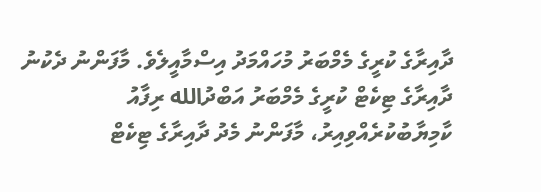ދާއިރާގެ ކުރީގެ މެމްބަރު މުހައްމަދު އިސްމާއީލެވެ. މާފަންނު ދެކުނު ދާއިރާގެ ޓިކެޓް ކުރީގެ މެމްބަރު އަބްދުالله ރިފާއު ކާމިޔާބުކުރެއްވިއިރު، މާފަންނު މެދު ދާއިރާގެ ޓިކެޓް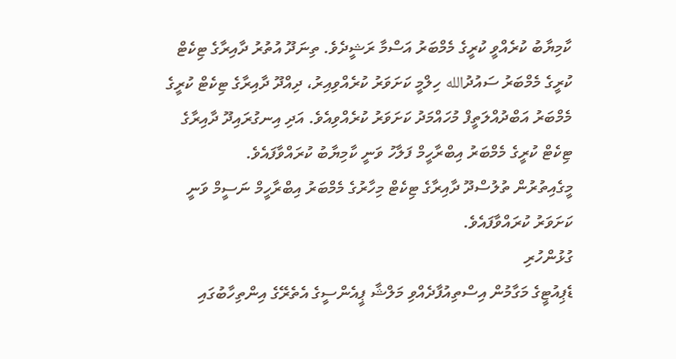ކާމިޔާބު ކުރެއްވީ ކުރީގެ މެމްބަރު އަސްމާ ރަޝީދެވެ. ތިނަދޫ އުތުރު ދާއިރާގެ ޓިކެޓް ކުރީގެ މެމްބަރު ސައުދުالله ހިލްމީ ކަށަވަރު ކުރެއްވިއިރު، ދިއްދޫ ދާއިރާގެ ޓިކެޓް ކުރީގެ މެމްބަރު އަބްދުއްލަތީފް މުހައްމަދު ކަށަވަރު ކުރެއްވިއެވެ. އަދި އިނގުރައިދޫ ދާއިރާގެ ޓިކެޓް ކުރީގެ މެމްބަރު އިބްރާހީމް ފަލާހު ވަނީ ކާމިޔާބު ކުރައްވާފައެވެ.
މީގެއިތުރުން ތުލުސްދޫ ދާއިރާގެ ޓިކެޓް މިހާރުގެ މެމްބަރު އިބްރާހީމް ނަސީމް ވަނީ ކަށަވަރު ކުރައްވާފައެވެ.
ގުޅުންހުރި
ޑެޕިއުޓީގެ މަގާމުން އިސްތިއުފާދެއްވި މަލްޝާ ޕީއެންސީގެ އެތެރޭގެ އިންތިހާބުގައި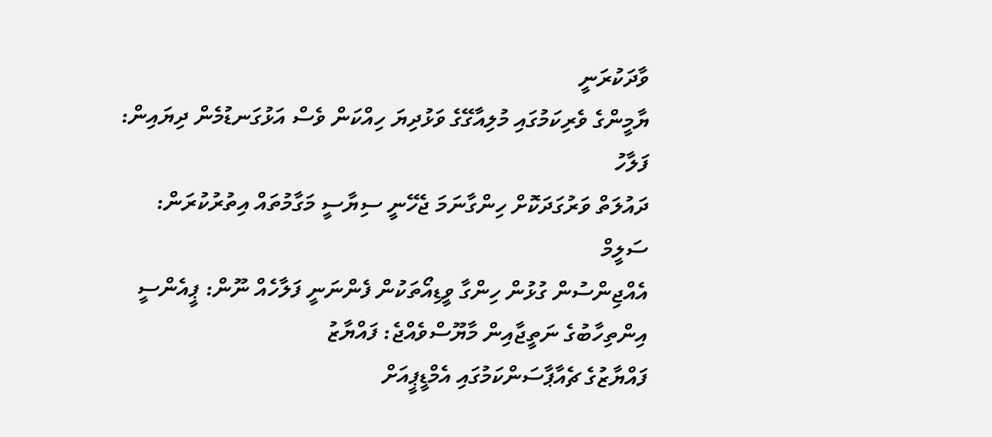ވާދަކުރަނީ
ޔާމީންގެ ވެރިކަމުގައި މުލިއާގޭގެ ވަޅުދިޔަ ހިއްކަން ވެސް އަޅުގަނޑުމެން ދިޔައިން: ފަލާހު
ދައުލަތް ވަރުގަދަކޮށް ހިންގާނަމަ ޖެހޭނީ ސިޔާސީ މަގާމުތައް އިތުރުކުރަން: ސަލީމް
އެއްޖިންސުން ގުޅުން ހިންގާ ވީޑިއޯތަކުން ފެންނަނީ ފަލާހެއް ނޫން: ޕީއެންސީ
އިންތިހާބުގެ ނަތީޖާއިން މާޔޫސްވެއްޖެ: ފައްޔާޒު
ފައްޔާޒުގެ ޗެއާޕާސަންކަމުގައި އެމްޑީޕީއަށް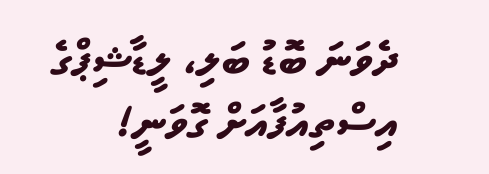ދެވަނަ ބޮޑު ބަލި، ލީޑާޝިޕްގެ އިސްތިއުފާއަށް ގޮވަނީ!